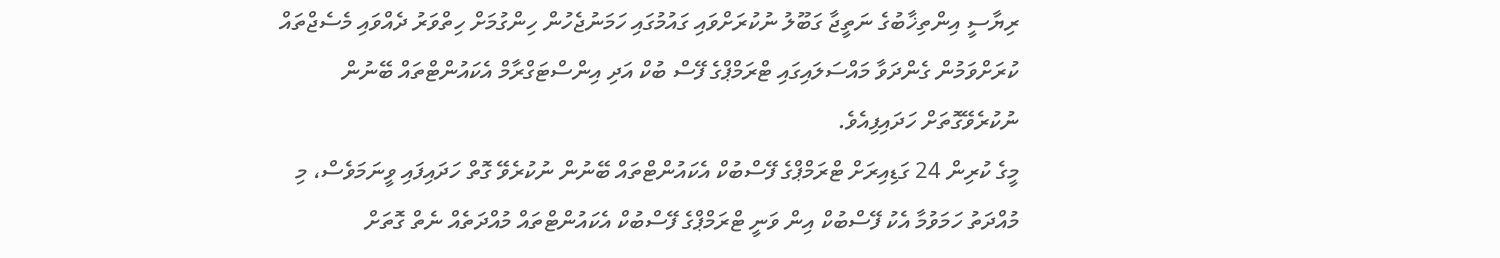ރިޔާސީ އިންތިޚާބުގެ ނަތީޖާ ގަބޫލު ނުކުރަށްވައި ގައުމުގައި ހަމަނުޖެހުން ހިންގުމަށް ހިތްވަރު ދެއްވައި މެސެޖްތައް ކުރަށްވަމުން ގެންދަވާ މައްސަލައިގައި ޓްރަމްޕްގެ ފޭސް ބުކް އަދި އިންސްޓަގްރާމް އެކައުންޓްތައް ބޭނުން ނުކުރެވޭގޮތަށް ހަދައިފިއެވެ.
މީގެ ކުރިން 24 ގަޑިއިރަށް ޓްރަމްޕްގެ ފޭސްބުކް އެކައުންޓްތައް ބޭނުން ނުކުރެވޭ ގޮތް ހަދައިފައި ވީނަމަވެސް، މި މުއްދަތު ހަމަވުމާ އެކު ފޭސްބުކް އިން ވަނީ ޓްރަމްޕްގެ ފޭސްބުކް އެކައުންޓްތައް މުއްދަތެއް ނެތް ގޮތަށް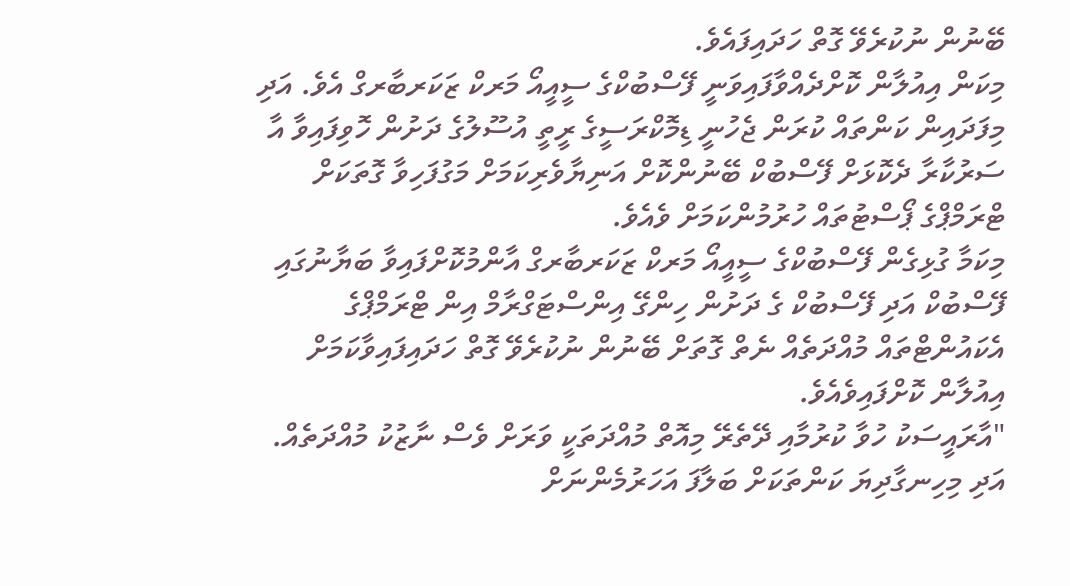ބޭނުން ނުކުރެވޭ ގޮތް ހަދައިފައެވެ.
މިކަން އިއުލާން ކޮށްދެއްވާފައިވަނީ ފޭސްބުކްގެ ސީއީއޯ މަރކް ޒަކަރބާރގް އެވެ. އަދި މިފަދައިން ކަންތައް ކުރަން ޖެހުނީ ޑިމޮކްރަސީގެ ރީތީ އުސޫލުގެ ދަށުން ހޮވިފައިވާ އާ ސަރުކާރާ ދެކޮޅަށް ފޭސްބުކް ބޭނުންކޮށް އަނިޔާވެރިކަމަށް މަގުފަހިވާ ގޮތަކަށް ޓްރަމްޕްގެ ޕޯސްޓުތައް ހުރުމުންކަމަށް ވެއެވެ.
މިކަމާ ގުޅިގެން ފޭސްބުކްގެ ސީއީއޯ މަރކް ޒަކަރބާރގް އާންމުކޮށްފައިވާ ބަޔާނުގައި ފޭސްބުކް އަދި ފޭސްބުކް ގެ ދަށުން ހިންގޭ އިންސްޓަގްރާމް އިން ޓްރަމްޕްގެ އެކައުންޓްތައް މުއްދަތެއް ނެތް ގޮތަށް ބޭނުން ނުކުރެވޭ ގޮތް ހަދައިފައިވާކަމަށް އިއުލާން ކޮށްފައިވެއެވެ.
"އާރައީސަކު ހުވާ ކުރުމާއި ދޭތެރޭ މިއޮތް މުއްދަތަކީ ވަރަށް ވެސް ނާޒުކު މުއްދަތެއް. އަދި މިހިނގާދިޔަ ކަންތަކަށް ބަލާފަ އަހަރުމެންނަށް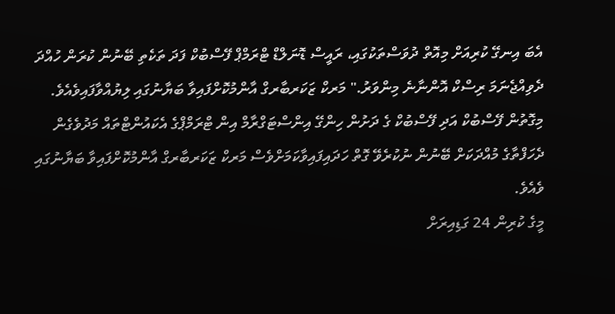އެބަ އިނގޭ ކުރިއަށް މިއޮތް ދުވަސްތަކުގައި، ރައީސް ޑޮނަލްޑް ޓްރަމްޕް ފޭސްބުކް ފަދަ ތަކެތި ބޭނުން ކުރަން ހުއްދަ ދެވިއްޖެނަމަ ރިސްކް އޮންނާނެ މިންވަރު." މަރކް ޒަކަރބާރގް އާންމުކޮށްފައިވާ ބަޔާނުގައި ލިޔުއްވާފައިވެއެވެ.
މިގޮތުން ފޭސްބުކް އަދި ފޭސްބުކް ގެ ދަށުން ހިންގޭ އިންސްޓަގްރާމް އިން ޓްރަމްޕްގެ އެކައުންޓްތައް މަދުވެގެން ދެހަފްތާގެ މުއްދަކަށް ބޭނުން ނުކުރެވޭ ގޮތް ހަދައިފައިވާކަމަށްވެސް މަރކް ޒަކަރބާރގް އާންމުކޮށްފައިވާ ބަޔާނުގައި ވެއެވެ.
މީގެ ކުރިން 24 ގަޑިއިރަށް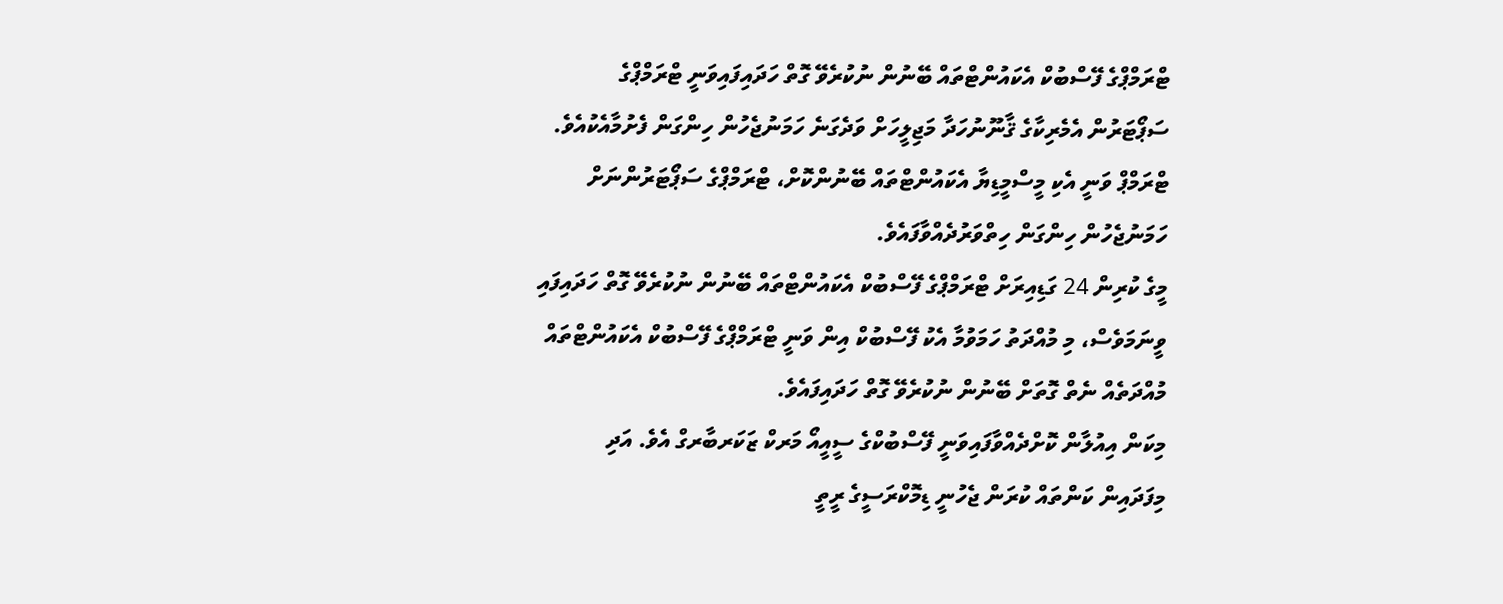ޓްރަމްޕްގެ ފޭސްބުކް އެކައުންޓްތައް ބޭނުން ނުކުރެވޭ ގޮތް ހަދައިފައިވަނީ ޓްރަމްޕްގެ ސަޕޯޓަރުން އެމެރިކާގެ ޤާނޫނުހަދާ މަޖިލީހަށް ވަދެގަނެ ހަމަނުޖެހުން ހިންގަން ފެށުމާއެކުއެވެ. ޓްރަމްޕް ވަނީ އެކި މީސްމީޑިޔާ އެކައުންޓްތައް ބޭނުންކޮށް، ޓްރަމްޕްގެ ސަޕޯޓަރުންނަށް ހަމަނުޖެހުން ހިންގަން ހިތްވަރުދެއްވާފައެވެ.
މީގެ ކުރިން 24 ގަޑިއިރަށް ޓްރަމްޕްގެ ފޭސްބުކް އެކައުންޓްތައް ބޭނުން ނުކުރެވޭ ގޮތް ހަދައިފައި ވީނަމަވެސް، މި މުއްދަތު ހަމަވުމާ އެކު ފޭސްބުކް އިން ވަނީ ޓްރަމްޕްގެ ފޭސްބުކް އެކައުންޓްތައް މުއްދަތެއް ނެތް ގޮތަށް ބޭނުން ނުކުރެވޭ ގޮތް ހަދައިފައެވެ.
މިކަން އިއުލާން ކޮށްދެއްވާފައިވަނީ ފޭސްބުކްގެ ސީއީއޯ މަރކް ޒަކަރބާރގް އެވެ. އަދި މިފަދައިން ކަންތައް ކުރަން ޖެހުނީ ޑިމޮކްރަސީގެ ރީތީ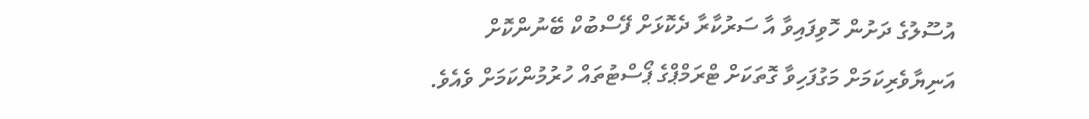އުސޫލުގެ ދަށުން ހޮވިފައިވާ އާ ސަރުކާރާ ދެކޮޅަށް ފޭސްބުކް ބޭނުންކޮށް އަނިޔާވެރިކަމަށް މަގުފަހިވާ ގޮތަކަށް ޓްރަމްޕްގެ ޕޯސްޓުތައް ހުރުމުންކަމަށް ވެއެވެ.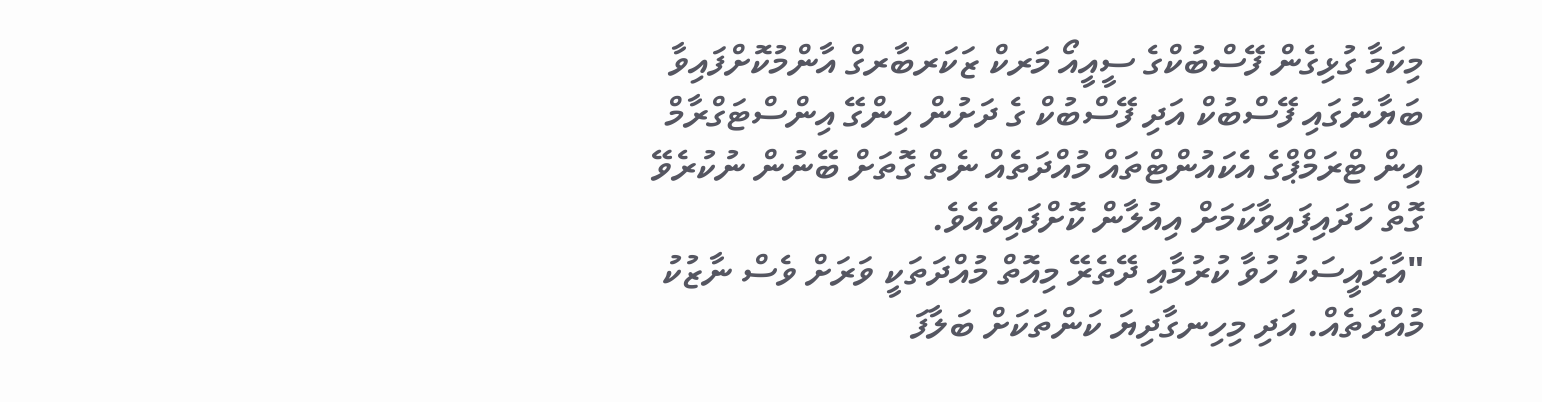މިކަމާ ގުޅިގެން ފޭސްބުކްގެ ސީއީއޯ މަރކް ޒަކަރބާރގް އާންމުކޮށްފައިވާ ބަޔާނުގައި ފޭސްބުކް އަދި ފޭސްބުކް ގެ ދަށުން ހިންގޭ އިންސްޓަގްރާމް އިން ޓްރަމްޕްގެ އެކައުންޓްތައް މުއްދަތެއް ނެތް ގޮތަށް ބޭނުން ނުކުރެވޭ ގޮތް ހަދައިފައިވާކަމަށް އިއުލާން ކޮށްފައިވެއެވެ.
"އާރައީސަކު ހުވާ ކުރުމާއި ދޭތެރޭ މިއޮތް މުއްދަތަކީ ވަރަށް ވެސް ނާޒުކު މުއްދަތެއް. އަދި މިހިނގާދިޔަ ކަންތަކަށް ބަލާފަ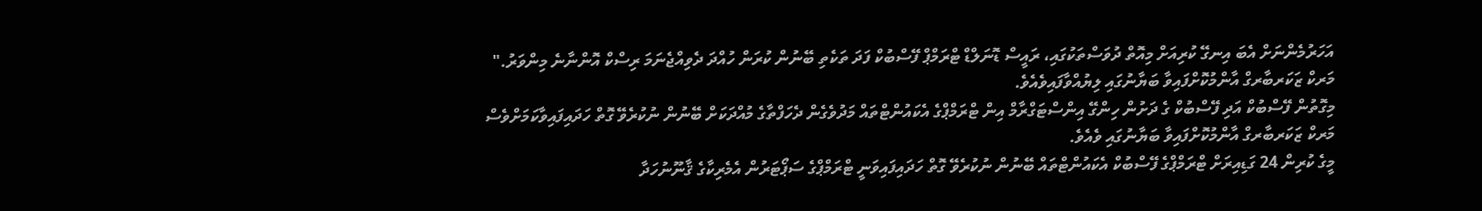އަހަރުމެންނަށް އެބަ އިނގޭ ކުރިއަށް މިއޮތް ދުވަސްތަކުގައި، ރައީސް ޑޮނަލްޑް ޓްރަމްޕް ފޭސްބުކް ފަދަ ތަކެތި ބޭނުން ކުރަން ހުއްދަ ދެވިއްޖެނަމަ ރިސްކް އޮންނާނެ މިންވަރު." މަރކް ޒަކަރބާރގް އާންމުކޮށްފައިވާ ބަޔާނުގައި ލިޔުއްވާފައިވެއެވެ.
މިގޮތުން ފޭސްބުކް އަދި ފޭސްބުކް ގެ ދަށުން ހިންގޭ އިންސްޓަގްރާމް އިން ޓްރަމްޕްގެ އެކައުންޓްތައް މަދުވެގެން ދެހަފްތާގެ މުއްދަކަށް ބޭނުން ނުކުރެވޭ ގޮތް ހަދައިފައިވާކަމަށްވެސް މަރކް ޒަކަރބާރގް އާންމުކޮށްފައިވާ ބަޔާނުގައި ވެއެވެ.
މީގެ ކުރިން 24 ގަޑިއިރަށް ޓްރަމްޕްގެ ފޭސްބުކް އެކައުންޓްތައް ބޭނުން ނުކުރެވޭ ގޮތް ހަދައިފައިވަނީ ޓްރަމްޕްގެ ސަޕޯޓަރުން އެމެރިކާގެ ޤާނޫނުހަދާ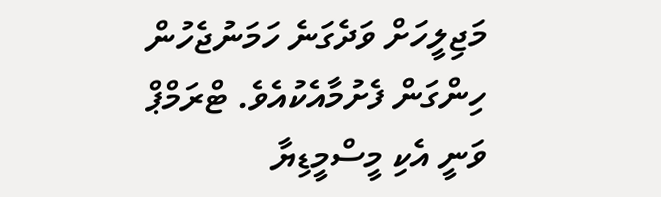މަޖިލީހަށް ވަދެގަނެ ހަމަނުޖެހުން ހިންގަން ފެށުމާއެކުއެވެ. ޓްރަމްޕް ވަނީ އެކި މީސްމީޑިޔާ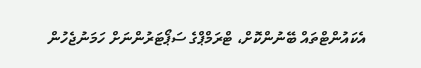އެކައުންޓްތައް ބޭނުންކޮށް، ޓްރަމްޕްގެ ސަޕޯޓަރުންނަށް ހަމަނުޖެހުން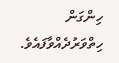ހިންގަން ހިތްވަރުދެއްވާފައެވެ.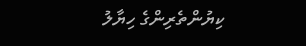ކިޔުންތެރިންގެ ހިޔާލު